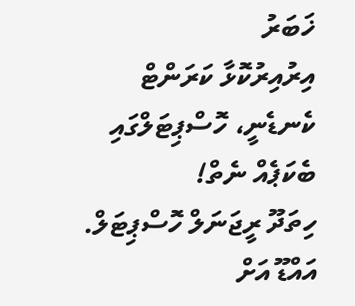ޚަބަރު
އިރުއިރުކޮޅާ ކަރަންޓް ކެނޑެނީ، ހޮސްޕިޓަލްގައި ބެކަޕެއް ނެތް!
ހިތަދޫ ރީޖަނަލް ހޮސްޕިޓަލް.
އައްޑޫ އަށް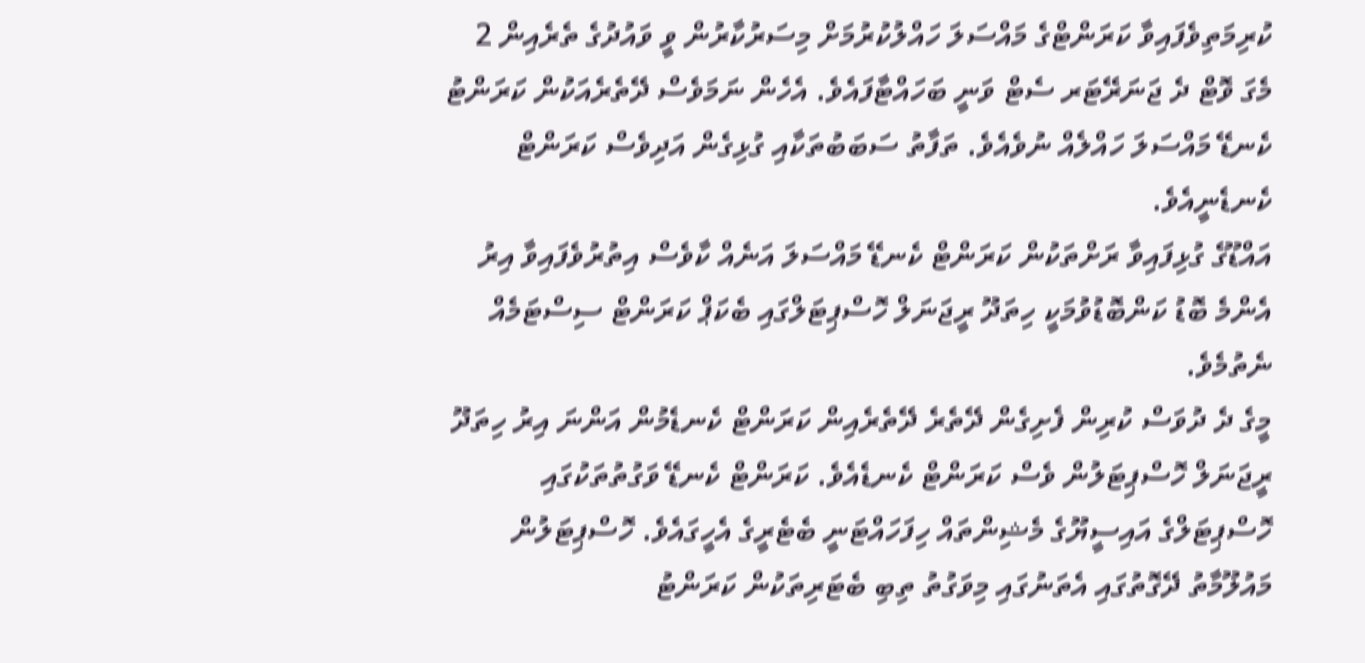ކުރިމަތިވެފައިވާ ކަރަންޓްގެ މައްސަލަ ހައްލުކުރުމަށް މިސަރުކާރުން ވީ ވައުދުގެ ތެރެއިން 2 މެގަ ވޮޓް ދެ ޖަނަރޭޓަރ ސެޓް ވަނީ ބަހައްޓާފައެވެ. އެހެން ނަމަވެސް ދޭތެރެއަކުން ކަރަންޓު ކެނޑޭ މައްސަލަ ހައްލެއް ނުވެއެވެ. ތަފާތު ސަބަބުތަކާއި ގުޅިގެން އަދިވެސް ކަރަންޓް ކެނޑެނީއެވެ.
އައްޑޫގެ ގުޅިފައިވާ ރަށްތަކުން ކަރަންޓް ކެނޑޭ މައްސަލަ އަނެއް ކާވެސް އިތުރުވެފައިވާ އިރު އެންމެ ބޮޑު ކަންބޮޑުވުމަކީ ހިތަދޫ ރީޖަނަލް ހޮސްޕިޓަލްގައި ބެކަޕް ކަރަންޓް ސިސްޓަމެއް ނެތުމެވެ.
މީގެ ދެ ދުވަސް ކުރިން ފެށިގެން ދޭތެރެ ދޭތެރެއިން ކަރަންޓް ކެނޑެމުން އަންނަ އިރު ހިތަދޫ ރީޖަނަލް ހޮސްޕިޓަލުން ވެސް ކަރަންޓް ކެނޑެއެވެ. ކަރަންޓް ކެނޑޭ ވަގުތުތަކުގައި ހޮސްޕިޓަލްގެ އައިސީޔޫގެ މެޝިންތައް ހިފަހައްޓަނީ ބެޓެރީގެ އެހީގައެވެ. ހޮސްޕިޓަލުން މައުލޫމާތު ދޭގޮތުގައި އެތަނުގައި މިވަގުތު ތިބި ބެޓަރިތަކުން ކަރަންޓު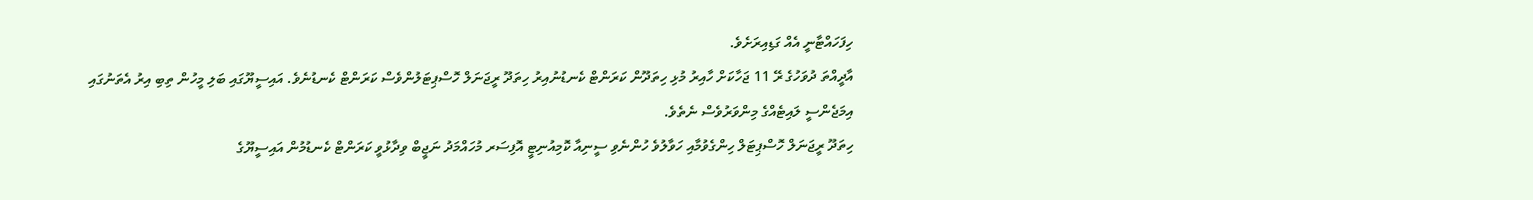ހިފަހައްޓާނީ އެއް ގަޑިއިރަށެވެ.
އާދީއްތަ ދުވަހުގެ ރޭ 11 ޖަހާކަށް ހާއިރު މުޅި ހިތަދޫން ކަރަންޓް ކެނޑުނުއިރު ހިތަދޫ ރީޖަނަލް ހޮސްޕިޓަލުންވެސް ކަރަންޓް ކެނޑުނެވެ. އައިސީޔޫގައި ބަލި މީހުން ތިބި އިރު އެތަނުގައި އިމަޖެންސީ ލައިޓެއްގެ މިންވަރުވެސް ނެތެވެ.
ހިތަދޫ ރީޖަނަލް ހޮސްޕިޓަލް ހިންގެވުމާއި ހަވާލުވެ ހުންނެވި ސީނިއާ ކޮމިއުނިޓީ އޮފިސަރ މުހައްމަދު ނަޖީބް ވިދާޅުވީ ކަރަންޓް ކެނޑުމުން އައިސީޔޫގެ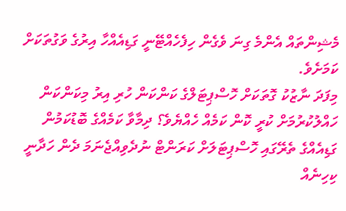މެޝިންތައް އެންމެ ގިނަ ވެގެން ހިފެހެއްޓޭނީ ގަޑިއެއްހާ އިރުގެ ވަގުތަކަށް ކަމަށެވެ.
މިފަދަ ނާޒުކު ގޮތަކަށް ހޮސްޕިޓަލްގެ ކަންކަން ހުރި އިރު މިކަންކަން ހައްލުކުރުމަށް ކުރީ ކޮން ކަމެއް ހެއްޔެވެ؟ ދިމާވާ ކަމެއްގެ ބޮޑުކަމުން ގަޑިއެއްގެ ތެރޭގައި ހޮސްޕިޓަލަށް ކަރަންޓް ނުދެވިއްޖެނަމަ ދެން ހަދާނީ ކިހިނެއް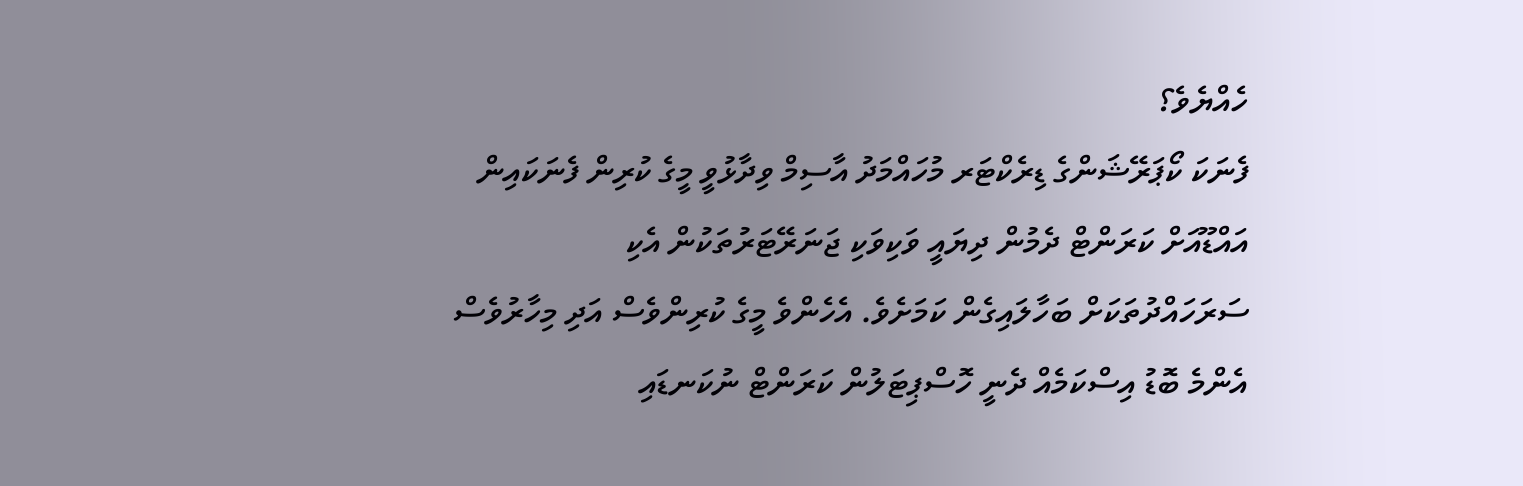ހެއްޔެވެ؟
ފެނަކަ ކޯޕަރޭޝަންގެ ޑިރެކްޓަރ މުހައްމަދު އާސިމް ވިދާޅުވީ މީގެ ކުރިން ފެނަކައިން އައްޑޫއަށް ކަރަންޓް ދެމުން ދިޔައީ ވަކިވަކި ޖަނަރޭޓަރުތަކުން އެކި ސަރަހައްދުތަކަށް ބަހާލައިގެން ކަމަށެވެ. އެހެންވެ މީގެ ކުރިންވެސް އަދި މިހާރުވެސް އެންމެ ބޮޑު އިސްކަމެއް ދެނީ ހޮސްޕިޓަލުން ކަރަންޓް ނުކަނޑައި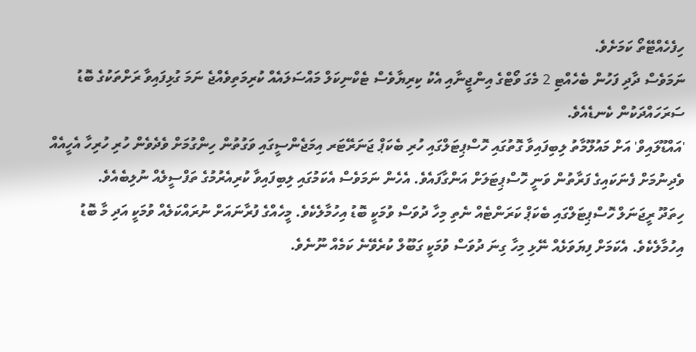ހިފެހެއްޓޭތޯ ކަމަށެވެ.
ނަމަވެސް ދާދި ފަހުން ބެހެއްޓި 2 މެގަ ވޯޓްގެ އިންޖީނާއި އެކު ކިރިޔާވެސް ޓެކްނިކަލް މައްސަލައެއް ކުރިމަތިވެއްޖެ ނަމަ ގުޅިފައިވާ ރަށްތަކުގެ ބޮޑު ސަރަހައްދަކުން ކެނޑެއެވެ.
'އައްޑޫލައިވް' އަށް މައުލޫމާތު ލިބިފައިވާ ގޮތުގައި ހޮސްޕިޓަލްގައި ހުރި ބެކަޕް ޖަނަރޭޓަރ އިމަޖެންސީގައި ވަގުތުން ހިންގުމަށް ވެދެވެން ހުރި ހުރިހާ އެހީއެއް ވެދިނުމަށް ފެނަކައިގެ ފަރާތުން ވަނީ ހޮސްޕިޓަލަށް އަންގާފައެވެ. އެހެން ނަމަވެސް އެކަމުގައި ލިބިފައިވާ ކުރިއެރުމުގެ ތަފްސީލެއް ނުލިބެއެވެ.
ހިތަދޫ ރީޖަނަލް ހޮސްޕިޓަލްގައި ބެކަޕް ކަރަންޓެއް ނެތި މިހާ ދުވަސް ވުމަކީ ބޮޑު އިހުމާލެކެވެ. މީހެއްގެ ފުރާނައަށް ނުރައްކަލެއް ވުމަކީ އަދި މާ ބޮޑު އިހުމާލެކެވެ. އެކަމަށް ފިޔަވަޅެއް ނޭޅި މިހާ ގިނަ ދުވަސް ވުމަކީ ގަބޫލް ކުރެވޭނެ ކަމެއް ނޫނެވެ.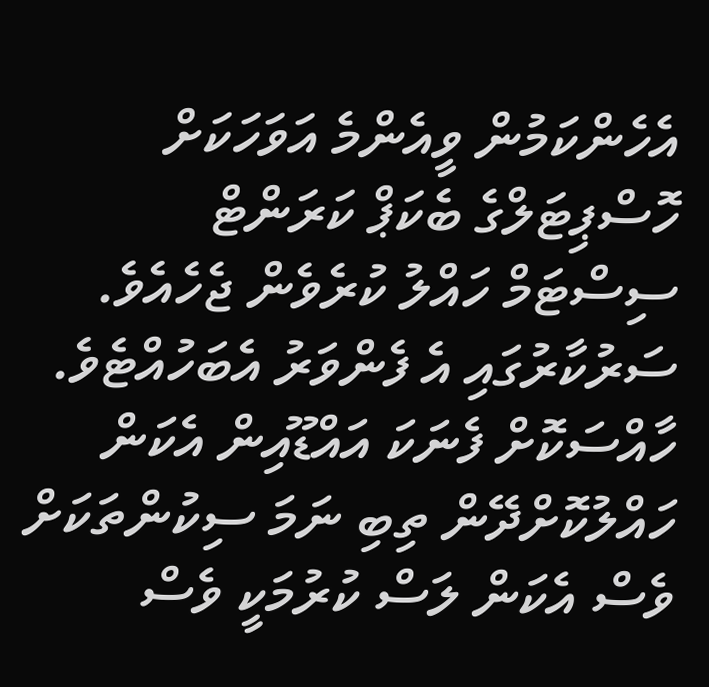އެހެންކަމުން ވީއެންމެ އަވަހަކަށް ހޮސްޕިޓަލްގެ ބެކަޕް ކަރަންޓް ސިސްޓަމް ހައްލު ކުރެވެން ޖެހެއެވެ. ސަރުކާރުގައި އެ ފެންވަރު އެބަހުއްޓެވެ. ހާއްސަކޮށް ފެނަކަ އައްޑޫއިން އެކަން ހައްލުކޮށްދޭން ތިބި ނަމަ ސިކުންތަކަށް ވެސް އެކަން ލަސް ކުރުމަކީ ވެސް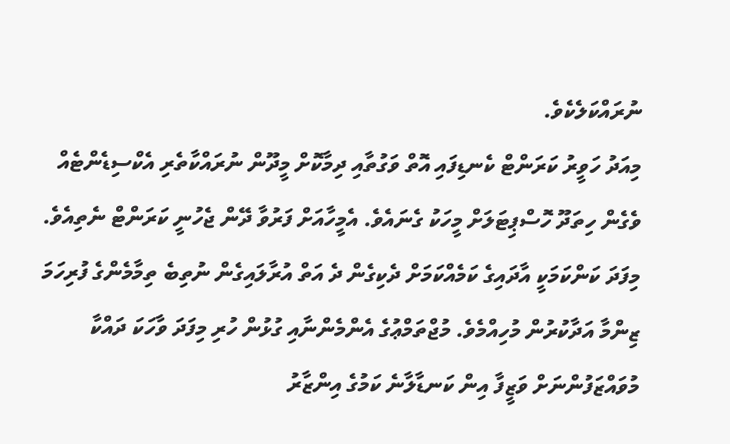ނުރައްކަލެކެވެ.
މިއަދު ހަވީރު ކަރަންޓް ކެނޑިފައި އޮތް ވަގުތާއި ދިމާކޮށް މީދޫން ނުރައްކާތެރި އެކްސިޑެންޓެއް ވެގެން ހިތަދޫ ހޮސްޕިޓަލަށް މީހަކު ގެނައެވެ. އެމީހާއަށް ފަރުވާ ދޭން ޖެހުނީ ކަރަންޓް ނެތިއެވެ.
މިފަދަ ކަންކަމަކީ އާދައިގެ ކަމެއްކަމަށް ދެކިގެން ދެ އަތް އުރާލައިގެން ނުތިބެ ތިމާމެންގެ ފުރިހަމަ ޒިންމާ އަދާކުރުން މުހިއްމެވެ. މުޖްތަމްޢުގެ އެންމެންނާއި ގުޅުން ހުރި މިފަދަ ވާހަކަ ދައްކާ މުވައްޒަފުންނަށް ވަޒީފާ އިން ކަނޑާލާނެ ކަމުގެ އިންޒާރު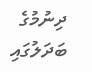ދިނުމުގެ ބަދަލުގައި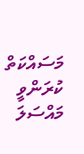މަސައްކަތް ކުރަންވީ މައްސަލަ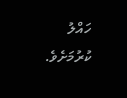ހައްލު ކުރުމަށެވެ.